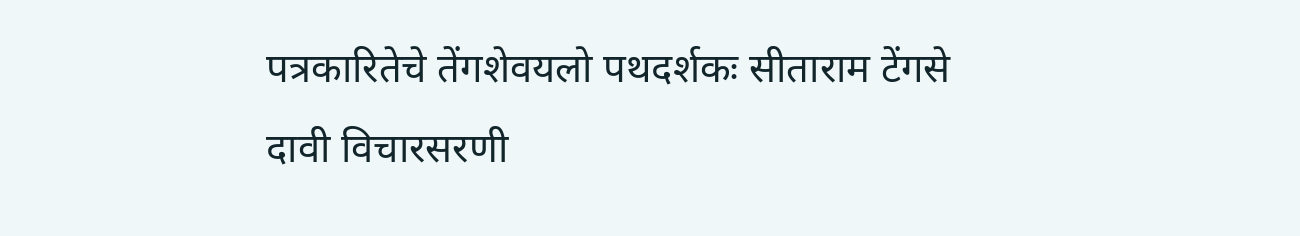पत्रकारितेचे तेंगशेवयलो पथदर्शकः सीताराम टेंगसे
दावी विचारसरणी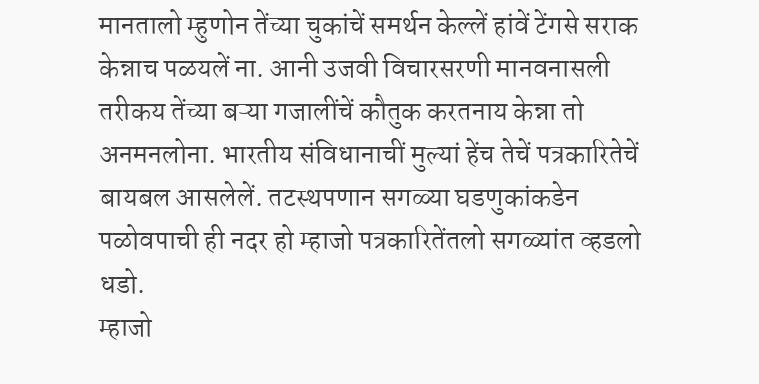मानतालो म्हुणोन तेंच्या चुकांचें समर्थन केल्लें हांवें टेंगसे सराक केन्नाच पळयलें ना. आनी उजवी विचारसरणी मानवनासली तरीकय तेंच्या बऱ्या गजालींचें कौतुक करतनाय केन्ना तो अनमनलोना. भारतीय संविधानाचीं मुल्यां हेंच तेचें पत्रकारितेचें बायबल आसलेलें. तटस्थपणान सगळ्या घडणुकांकडेन पळोवपाची ही नदर हो म्हाजो पत्रकारितेंतलो सगळ्यांत व्हडलो धडो.
म्हाजो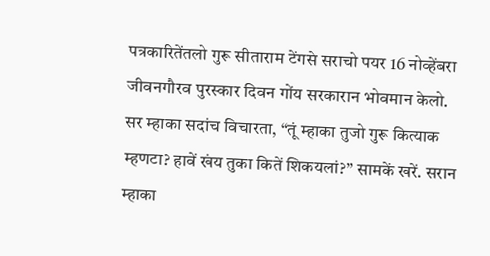पत्रकारितेंतलो गुरू सीताराम टेंगसे सराचो पयर 16 नोव्हेंबरा जीवनगौरव पुरस्कार दिवन गोंय सरकारान भोवमान केलो. सर म्हाका सदांच विचारता, “तूं म्हाका तुजो गुरू कित्याक म्हणटा? हावें खंय तुका कितें शिकयलां?” सामकें खरें. सरान म्हाका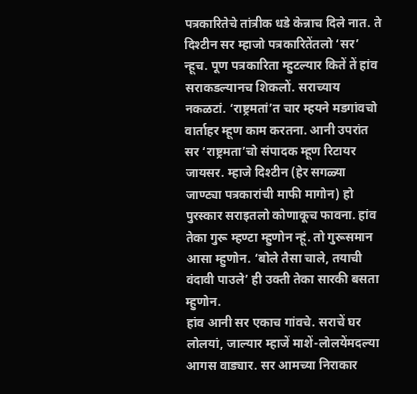पत्रकारितेचे तांत्रीक धडे केन्नाच दिले नात. ते दिश्टीन सर म्हाजो पत्रकारितेंतलो ‘सर’ न्हूच. पूण पत्रकारिता म्हुटल्यार कितें तें हांव सराकडल्यानच शिकलों. सराच्याय नकळटां. ‘राष्ट्रमतां’त चार म्हयने मडगांवचो वार्ताहर म्हूण काम करतना. आनी उपरांत सर ‘राष्ट्रमता’चो संपादक म्हूण रिटायर जायसर. म्हाजे दिश्टीन (हेर सगळ्या जाण्ट्या पत्रकारांची माफी मागोन) हो पुरस्कार सराइतलो कोणाकूच फावना. हांव तेका गुरू म्हण्टा म्हुणोन न्हूं. तो गुरूसमान आसा म्हुणोन. ‘बोले तैसा चाले, तयाची वंदावी पाउले’ ही उक्ती तेका सारकी बसता म्हुणोन.
हांव आनी सर एकाच गांवचे. सराचें घर लोलयां, जाल्यार म्हाजें माशें-लोलयेंमदल्या आगस वाड्यार. सर आमच्या निराकार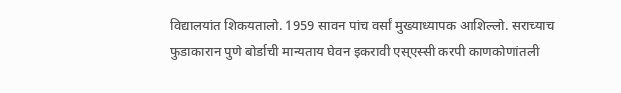विद्यालयांत शिकयतालो. 1959 सावन पांच वर्सां मुख्याध्यापक आशिल्लो. सराच्याच फुडाकारान पुणे बोर्डाची मान्यताय घेवन इकरावी एस्एस्सी करपी काणकोणांतली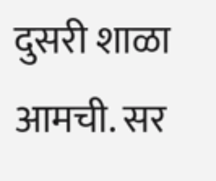दुसरी शाळा आमची. सर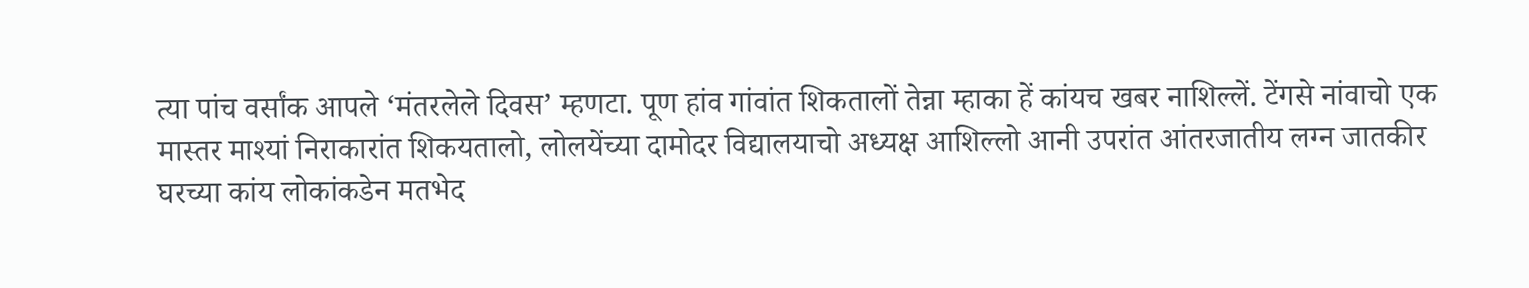त्या पांच वर्सांक आपले ‘मंतरलेले दिवस’ म्हणटा. पूण हांव गांवांत शिकतालों तेन्ना म्हाका हें कांयच खबर नाशिल्लें. टेंगसे नांवाचो एक मास्तर माश्यां निराकारांत शिकयतालो, लोलयेंच्या दामोदर विद्यालयाचो अध्यक्ष आशिल्लो आनी उपरांत आंतरजातीय लग्न जातकीर घरच्या कांय लोकांकडेन मतभेद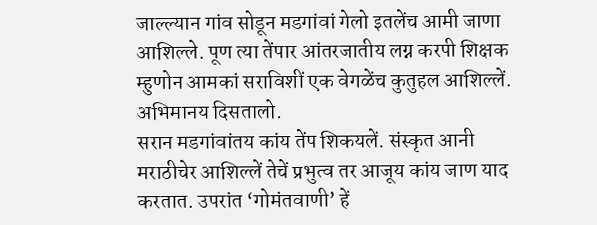जाल्ल्यान गांव सोडून मडगांवां गेलो इतलेंच आमी जाणा आशिल्ले. पूण त्या तेंपार आंतरजातीय लग्न करपी शिक्षक म्हुणोन आमकां सराविशीं एक वेगळेंच कुतुहल आशिल्लें. अभिमानय दिसतालो.
सरान मडगांवांतय कांय तेंप शिकयलें. संस्कृत आनी मराठीचेर आशिल्लें तेचें प्रभुत्व तर आजूय कांय जाण याद करतात. उपरांत ‘गोमंतवाणी’ हें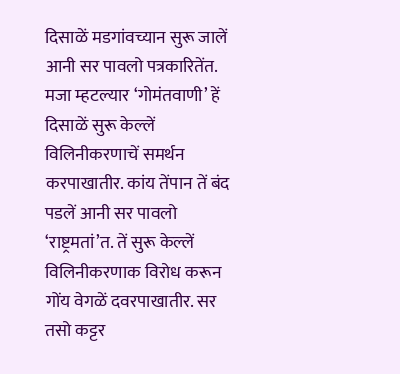दिसाळें मडगांवच्यान सुरू जालें आनी सर पावलो पत्रकारितेंत. मजा म्हटल्यार ‘गोमंतवाणी’ हें दिसाळें सुरू केल्लें विलिनीकरणाचें समर्थन करपाखातीर. कांय तेंपान तें बंद पडलें आनी सर पावलो ‘राष्ट्रमतां’त. तें सुरू केल्लें विलिनीकरणाक विरोध करून गोंय वेगळें दवरपाखातीर. सर तसो कट्टर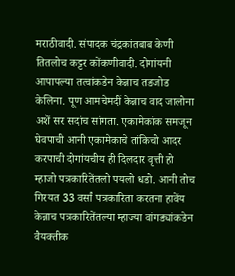मराठीवादी. संपादक चंद्रकांतबाब केणी तितलोच कट्टर कोंकणीवादी. दोगांयनी आपापल्या तत्वांकडेन केन्नाच तडजोड केलिना. पूण आमचेमदीं केन्नाच वाद जालोना अशॆं सर सदांच सांगता. एकामेकांक समजून घेवपाची आनी एकामेकाचे तांकिचो आदर करपाची दोगांयचीय ही दिलदार वृत्ती हो म्हाजो पत्रकारितेंतलो पयलो धडो. आनी तोच गिरयत 33 वर्सां पत्रकारिता करतना हावेंय केन्नाच पत्रकारितेंतल्या म्हाज्या वांगड्यांकडेन वैयक्तीक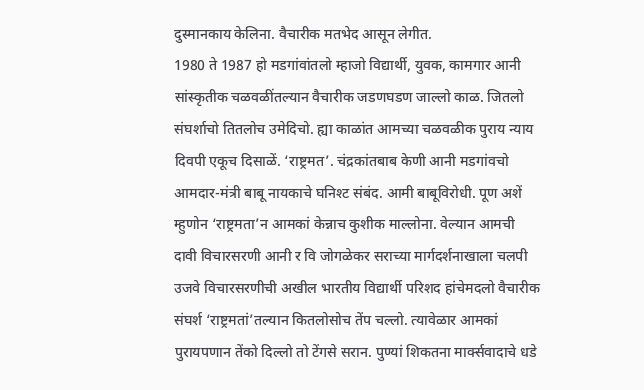दुस्मानकाय केलिना. वैचारीक मतभेद आसून लेगीत.
1980 ते 1987 हो मडगांवांतलो म्हाजो विद्यार्थी, युवक, कामगार आनी सांस्कृतीक चळवळींतल्यान वैचारीक जडणघडण जाल्लो काळ. जितलो संघर्शाचो तितलोच उमेदिचो. ह्या काळांत आमच्या चळवळीक पुराय न्याय दिवपी एकूच दिसाळें. ‘राष्ट्रमत’. चंद्रकांतबाब केणी आनी मडगांवचो आमदार-मंत्री बाबू नायकाचे घनिश्ट संबंद. आमी बाबूविरोधी. पूण अशें म्हुणोन ‘राष्ट्रमता’न आमकां केन्नाच कुशीक माल्लोना. वेल्यान आमची दावी विचारसरणी आनी र वि जोगळेकर सराच्या मार्गदर्शनाखाला चलपी उजवे विचारसरणीची अखील भारतीय विद्यार्थी परिशद हांचेमदलो वैचारीक संघर्श ‘राष्ट्रमतां’तल्यान कितलोसोच तेंप चल्लो. त्यावेळार आमकां पुरायपणान तेंको दिल्लो तो टेंगसे सरान. पुण्यां शिकतना मार्क्सवादाचे धडे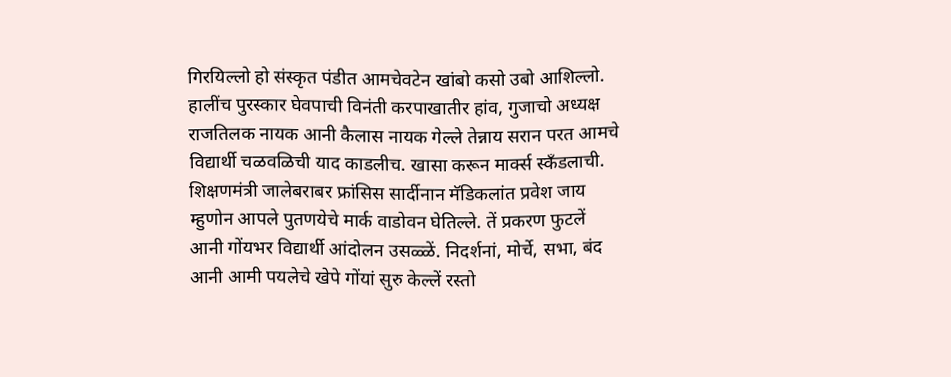गिरयिल्लो हो संस्कृत पंडीत आमचेवटेन खांबो कसो उबो आशिल्लो.
हालींच पुरस्कार घेवपाची विनंती करपाखातीर हांव, गुजाचो अध्यक्ष राजतिलक नायक आनी कैलास नायक गेल्ले तेन्नाय सरान परत आमचे विद्यार्थी चळवळिची याद काडलीच. खासा करून मार्क्स स्कँडलाची. शिक्षणमंत्री जालेबराबर फ्रांसिस सार्दीनान मॅडिकलांत प्रवेश जाय म्हुणोन आपले पुतणयेचे मार्क वाडोवन घेतिल्ले. तें प्रकरण फुटलें आनी गोंयभर विद्यार्थी आंदोलन उसळ्ळें. निदर्शनां, मोर्चे, सभा, बंद आनी आमी पयलेचे खेपे गोंयां सुरु केल्लें रस्तो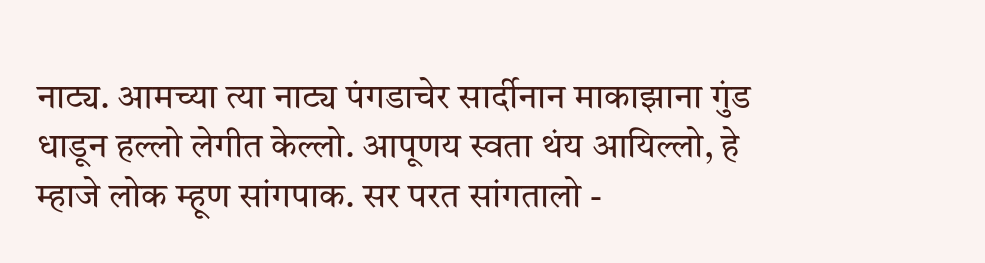नाट्य. आमच्या त्या नाट्य पंगडाचेर सार्दीनान माकाझाना गुंड धाडून हल्लो लेगीत केल्लो. आपूणय स्वता थंय आयिल्लो, हे म्हाजे लोक म्हूण सांगपाक. सर परत सांगतालो -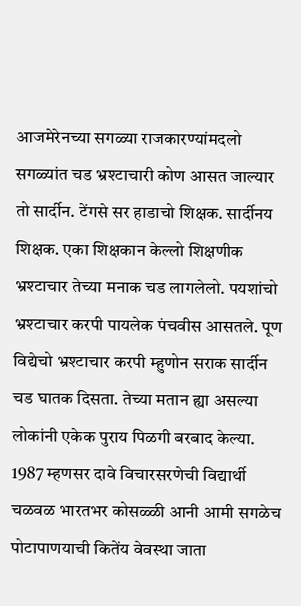आजमेरेनच्या सगळ्या राजकारण्यांमदलो सगळ्यांत चड भ्रश्टाचारी कोण आसत जाल्यार तो सार्दीन. टेंगसे सर हाडाचो शिक्षक. सार्दीनय शिक्षक. एका शिक्षकान केल्लो शिक्षणीक भ्रश्टाचार तेच्या मनाक चड लागलेलो. पयशांचो भ्रश्टाचार करपी पायलेक पंचवीस आसतले. पूण विद्येचो भ्रश्टाचार करपी म्हुणोन सराक सार्दीन चड घातक दिसता. तेच्या मतान ह्या असल्या लोकांनी एकेक पुराय पिळगी बरबाद केल्या.
1987 म्हणसर दावे विचारसरणेची विद्यार्थी चळवळ भारतभर कोसळ्ळी आनी आमी सगळेच पोटापाणयाची कितेंय वेवस्था जाता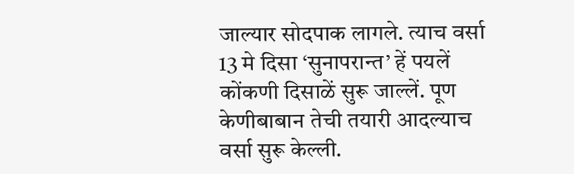जाल्यार सोदपाक लागले. त्याच वर्सा 13 मे दिसा ‘सुनापरान्त’ हें पयलें कोंकणी दिसाळें सुरू जाल्लें. पूण केणीबाबान तेची तयारी आदल्याच वर्सा सुरू केल्ली.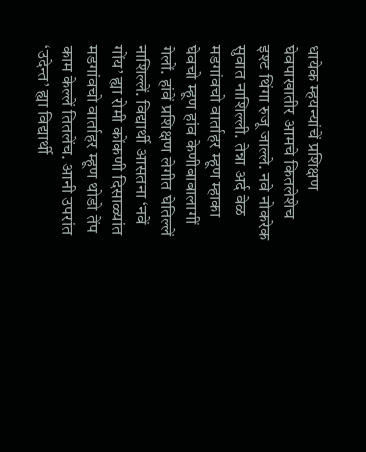धायेक म्हयन्यांचें प्रशिक्षण घेवपाखातीर आमचे कितलेशेच इश्ट थिंगा रुजू जाल्ले. नवे नोकरेक सुवात नाशिल्ली. तेन्ना अर्द वेळ मडगांवचो वार्ताहर म्हूण म्हाका घेवचो म्हूण हांव केणीबाबालागीं गेलों. हांवें प्रशिक्षण लेगीत घेतिल्लें नाशिल्लें. विद्यार्थी आसतना ‘नवें गोंय’ ह्या रोमी कोंकणी दिसाळ्यांत मडगांवचो वार्ताहर म्हूण थोडो तेंप काम केल्लें तितलेंच. आनी उपरांत ‘उदेन्त’ ह्या विद्यार्थी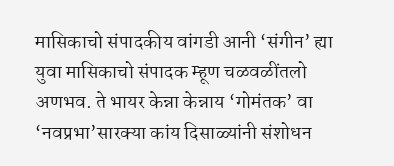मासिकाचो संपादकीय वांगडी आनी ‘संगीन’ ह्या युवा मासिकाचो संपादक म्हूण चळवळींतलो अणभव. ते भायर केन्ना केन्नाय ‘गोमंतक’ वा ‘नवप्रभा’सारक्या कांय दिसाळ्यांनी संशोधन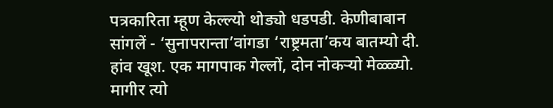पत्रकारिता म्हूण केल्ल्यो थोड्यो धडपडी. केणीबाबान सांगलें - ‘सुनापरान्ता’वांगडा ‘राष्ट्रमता’कय बातम्यो दी. हांव खूश. एक मागपाक गेल्लों, दोन नोकऱ्यो मेळ्ळ्यो. मागीर त्यो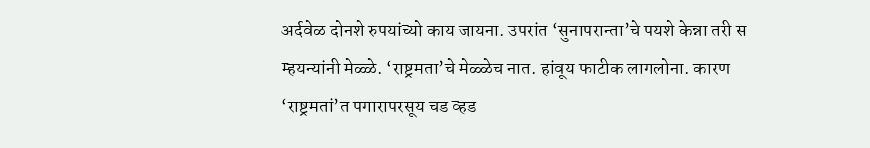अर्दवेळ दोनशे रुपयांच्यो काय जायना. उपरांत ‘सुनापरान्ता’चे पयशे केन्ना तरी स म्हयन्यांनी मेळ्ळे. ‘राष्ट्रमता’चे मेळ्ळेच नात. हांवूय फाटीक लागलोना. कारण ‘राष्ट्रमतां’त पगारापरसूय चड व्हड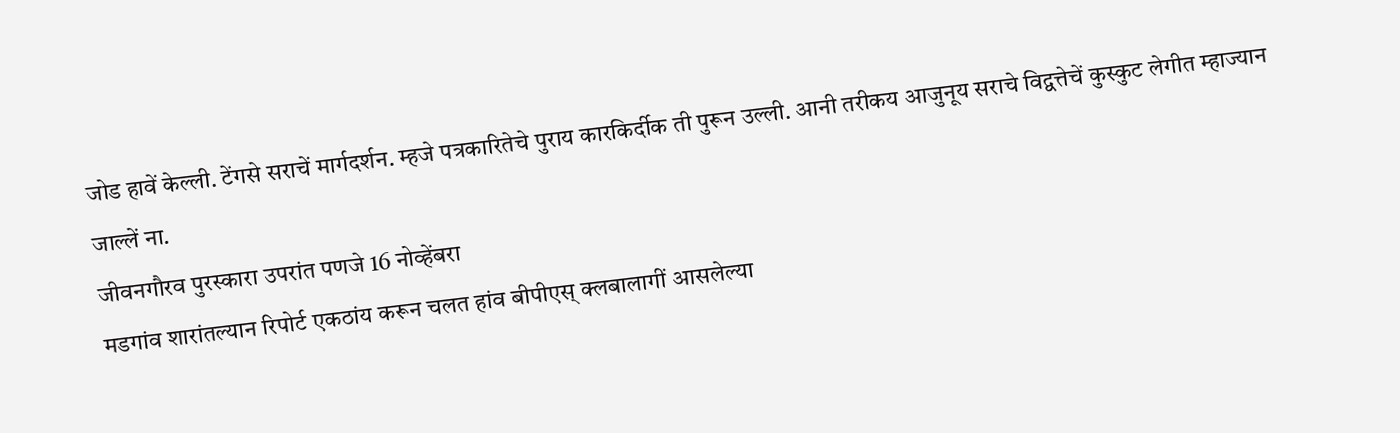जोड हावें केल्ली. टेंगसे सराचें मार्गदर्शन. म्हजे पत्रकारितेचे पुराय कारकिर्दीक ती पुरून उल्ली. आनी तरीकय आजुनूय सराचे विद्वत्तेचें कुस्कुट लेगीत म्हाज्यान जाल्लें ना.
जीवनगौरव पुरस्कारा उपरांत पणजे 16 नोव्हेंबरा
मडगांव शारांतल्यान रिपोर्ट एकठांय करून चलत हांव बीपीएस् क्लबालागीं आसलेल्या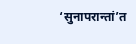‘सुनापरान्तां’त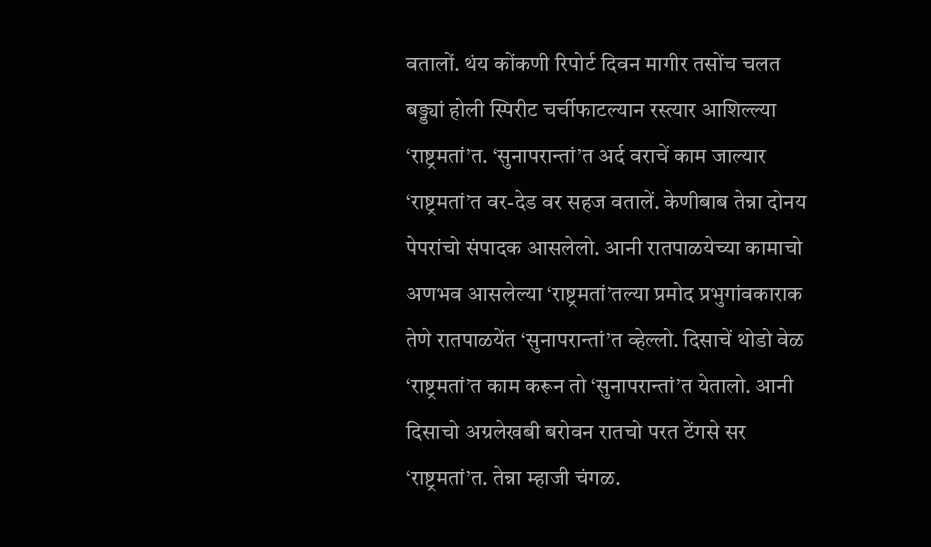वतालों. थंय कोंकणी रिपोर्ट दिवन मागीर तसोंच चलत बड्ड्यां होली स्पिरीट चर्चीफाटल्यान रस्त्यार आशिल्ल्या ‘राष्ट्रमतां’त. ‘सुनापरान्तां’त अर्द वराचें काम जाल्यार ‘राष्ट्रमतां’त वर-देड वर सहज वतालें. केणीबाब तेन्ना दोनय पेपरांचो संपादक आसलेलो. आनी रातपाळयेच्या कामाचो अणभव आसलेल्या ‘राष्ट्रमतां’तल्या प्रमोद प्रभुगांवकाराक तेणे रातपाळयेंत ‘सुनापरान्तां’त व्हेल्लो. दिसाचें थोडो वेळ ‘राष्ट्रमतां’त काम करून तो ‘सुनापरान्तां’त येतालो. आनी दिसाचो अग्रलेखबी बरोवन रातचो परत टेंगसे सर ‘राष्ट्रमतां’त. तेन्ना म्हाजी चंगळ.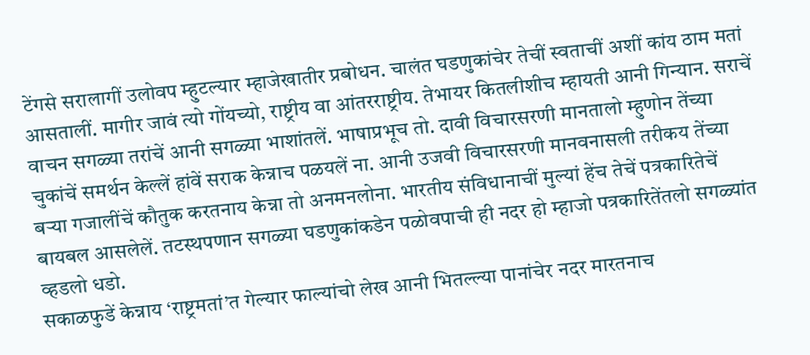टेंगसे सरालागीं उलोवप म्हुटल्यार म्हाजेखातीर प्रबोधन. चालंत घडणुकांचेर तेचीं स्वताचीं अशीं कांय ठाम मतां आसतालीं. मागीर जावं त्यो गोंयच्यो, राष्ट्रीय वा आंतरराष्ट्रीय. तेभायर कितलीशीच म्हायती आनी गिन्यान. सराचें वाचन सगळ्या तरांचें आनी सगळ्या भाशांतलें. भाषाप्रभूच तो. दावी विचारसरणी मानतालो म्हुणोन तेंच्या चुकांचें समर्थन केल्लें हांवें सराक केन्नाच पळयलें ना. आनी उजवी विचारसरणी मानवनासली तरीकय तेंच्या बऱ्या गजालींचें कौतुक करतनाय केन्ना तो अनमनलोना. भारतीय संविधानाचीं मुल्यां हेंच तेचें पत्रकारितेचें बायबल आसलेलें. तटस्थपणान सगळ्या घडणुकांकडेन पळोवपाची ही नदर हो म्हाजो पत्रकारितेंतलो सगळ्यांत व्हडलो धडो.
सकाळफुडें केन्नाय ‘राष्ट्रमतां’त गेल्यार फाल्यांचो लेख आनी भितल्ल्या पानांचेर नदर मारतनाच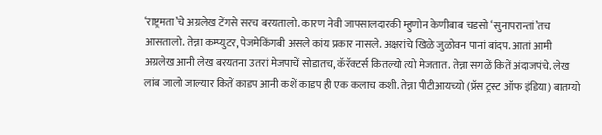‘राष्ट्रमता’चे अग्रलेख टेंगसे सरच बरयतालो. कारण नेवी जापसालदारकी म्हुणोन केणीबाब चडसो ‘सुनापरान्तां’तच आसतालो. तेन्ना कम्प्युटर, पेजमेकिंगबी असले कांय प्रकार नासले. अक्षरांचे खिळे जुळोवन पानां बांदप. आतां आमी अग्रलेख आनी लेख बरयतना उतरां मेजपाचें सोडातच, कॅरॅक्टर्स कितल्यो त्यो मेजतात. तेन्ना सगळें कितें अंदाजपंचे. लेख लांब जालो जाल्यार कितें काडप आनी कशें काडप ही एक कलाच कशी. तेन्ना पीटीआयच्यो (प्रॅस ट्रस्ट ऑफ इंडिया) बातम्यो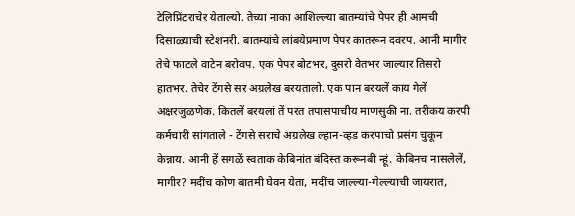टेलिप्रिंटराचेर येताल्यो. तेच्या नाका आशिल्ल्या बातम्यांचे पेपर ही आमची दिसाळ्याची स्टेशनरी. बातम्यांचे लांबयेप्रमाण पेपर कातरून दवरप. आनी मागीर तेचे फाटले वाटेन बरोवप. एक पेपर बोटभर, दुसरो वेतभर जाल्यार तिसरो हातभर. तेचेर टेंगसे सर अग्रलेख बरयतालो. एक पान बरयलें काय गेलें अक्षरजुळणेक. कितलें बरयलां तें परत तपासपाचीय माणसुकी ना. तरीकय करपी कर्मचारी सांगताले - टेंगसे सराचे अग्रलेख ल्हान-व्हड करपाचो प्रसंग चुकून केन्नाय. आनी हें सगळें स्वताक केबिनांत बंदिस्त करूनबी न्हूं. केबिनच नासलेलें, मागीर? मदींच कोण बातमी घेवन येता, मदींच जाल्ल्या-गेल्ल्याची जायरात,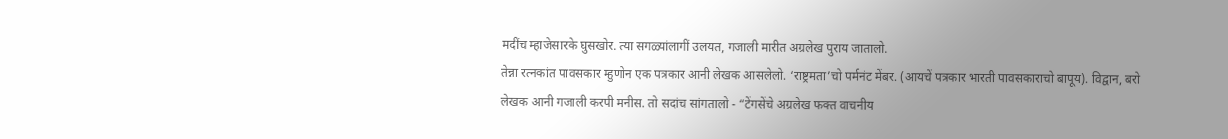मदींच म्हाजेसारके घुसखोर. त्या सगळ्यांलागीं उलयत, गजाली मारीत अग्रलेख पुराय जातालो.
तेन्ना रत्नकांत पावसकार म्हुणोन एक पत्रकार आनी लेखक आसलेलो. ‘राष्ट्रमता’चो पर्मनंट मेंबर. (आयचें पत्रकार भारती पावसकाराचो बापूय). विद्वान, बरो लेखक आनी गजाली करपी मनीस. तो सदांच सांगतालो - “टेंगसेंचे अग्रलेख फक्त वाचनीय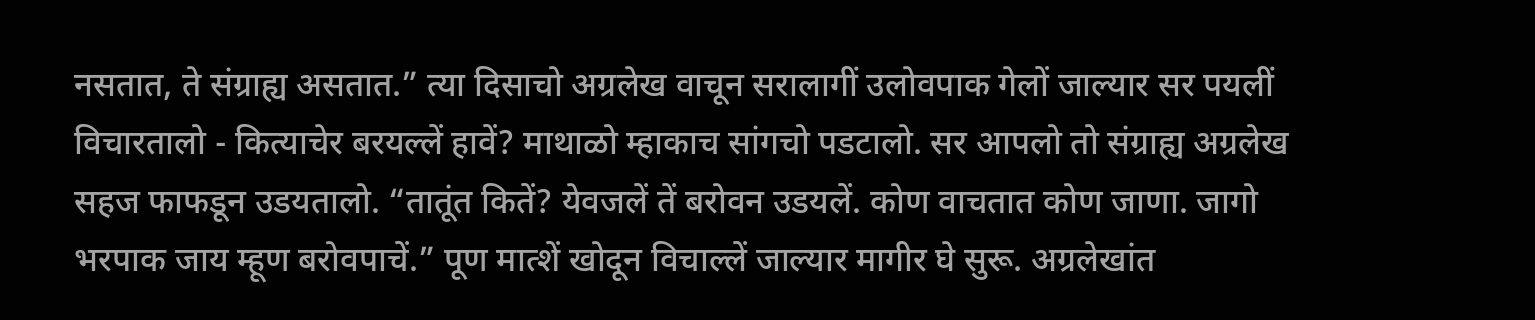नसतात, ते संग्राह्य असतात.” त्या दिसाचो अग्रलेख वाचून सरालागीं उलोवपाक गेलों जाल्यार सर पयलीं विचारतालो - कित्याचेर बरयल्लें हावें? माथाळो म्हाकाच सांगचो पडटालो. सर आपलो तो संग्राह्य अग्रलेख सहज फाफडून उडयतालो. “तातूंत कितें? येवजलें तें बरोवन उडयलें. कोण वाचतात कोण जाणा. जागो भरपाक जाय म्हूण बरोवपाचें.” पूण मात्शें खोदून विचाल्लें जाल्यार मागीर घे सुरू. अग्रलेखांत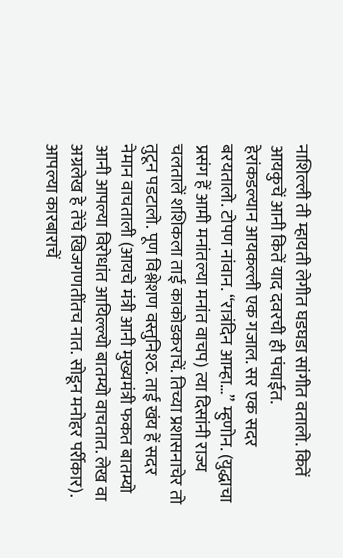नाशिल्ली ती म्हायती लेगीत घडघडा सांगीत वतालो. कितें आयकुचें आनी कितें याद दवरची ही पंचाईत.
हेरांकडल्यान आयकल्ली एक गजाल. सर एक सदर बरयतालो. टोपण नांवान. “रात्रंदिन आम्हा…” म्हुणोन. (युद्धाचा प्रसंग हें आमी मनांतल्या मनांत वाचप) त्या दिसांनी राज्य चलतालें शशिकला ताई काकोडकराचें. तिच्या प्रशासनाचेर तो तुटून पडटालो. पूण विश्लेशण वस्तुनिश्ठ. ताई खंय हें सदर नेमान वाचताली (आयचे मंत्री आनी मुख्यमंत्री फकत बातम्यो आनी आपल्या विरोधांत आयिल्ल्यो बातम्यो वाचतात. लेख वा अग्रलेख हे तेंचे खिजगणतींतच नात. सोडून मनोहर पर्रीकार). आपल्या कारबाराचें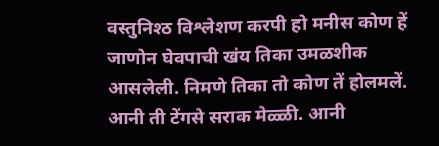वस्तुनिश्ठ विश्लेशण करपी हो मनीस कोण हें जाणोन घेवपाची खंय तिका उमळशीक आसलेली. निमणे तिका तो कोण तें होलमलें. आनी ती टेंगसे सराक मेळ्ळी. आनी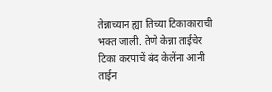तेन्नाच्यान ह्या तिच्या टिकाकाराची भक्त जाली. तेणे केन्ना ताईचेर टिका करपाचें बंद केलेंना आनी ताईन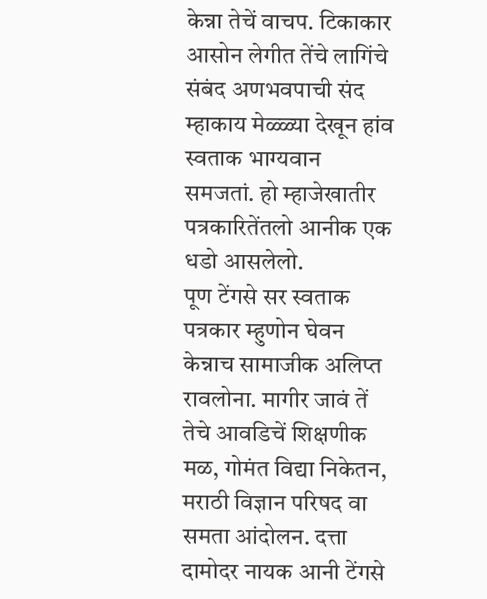केन्ना तेचें वाचप. टिकाकार आसोन लेगीत तेंचे लागिंचे संबंद अणभवपाची संद म्हाकाय मेळ्ळ्या देखून हांव स्वताक भाग्यवान समजतां. हो म्हाजेखातीर पत्रकारितेंतलो आनीक एक धडो आसलेलो.
पूण टेंगसे सर स्वताक पत्रकार म्हुणोन घेवन केन्नाच सामाजीक अलिप्त रावलोना. मागीर जावं तें तेचे आवडिचें शिक्षणीक मळ, गोमंत विद्या निकेतन, मराठी विज्ञान परिषद वा समता आंदोलन. दत्ता दामोदर नायक आनी टेंगसे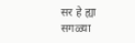सर हे ह्या सगळ्या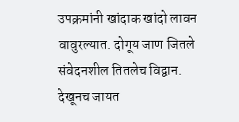उपक्रमांनी खांदाक खांदो लावन वावुरल्यात. दोगूय जाण जितले संवेदनशील तितलेच विद्वान. देखूनच जायत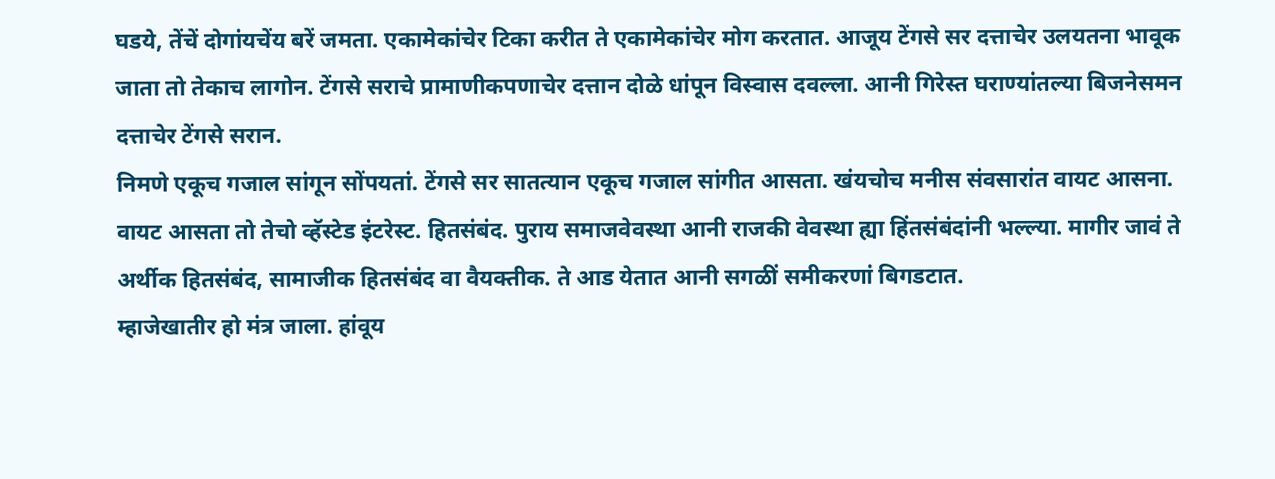घडये, तेंचें दोगांयचेंय बरें जमता. एकामेकांचेर टिका करीत ते एकामेकांचेर मोग करतात. आजूय टेंगसे सर दत्ताचेर उलयतना भावूक जाता तो तेकाच लागोन. टेंगसे सराचे प्रामाणीकपणाचेर दत्तान दोळे धांपून विस्वास दवल्ला. आनी गिरेस्त घराण्यांतल्या बिजनेसमन दत्ताचेर टेंगसे सरान.
निमणे एकूच गजाल सांगून सोंपयतां. टेंगसे सर सातत्यान एकूच गजाल सांगीत आसता. खंयचोच मनीस संवसारांत वायट आसना. वायट आसता तो तेचो व्हॅस्टेड इंटरेस्ट. हितसंबंद. पुराय समाजवेवस्था आनी राजकी वेवस्था ह्या हिंतसंबंदांनी भल्ल्या. मागीर जावं ते अर्थीक हितसंबंद, सामाजीक हितसंबंद वा वैयक्तीक. ते आड येतात आनी सगळीं समीकरणां बिगडटात.
म्हाजेखातीर हो मंत्र जाला. हांवूय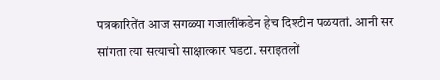पत्रकारितेंत आज सगळ्या गजालींकडेन हेच दिश्टीन पळयतां. आनी सर सांगता त्या सत्याचो साक्षात्कार घडटा. सराइतलों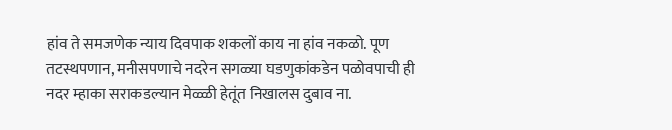हांव ते समजणेक न्याय दिवपाक शकलों काय ना हांव नकळो. पूण तटस्थपणान, मनीसपणाचे नदरेन सगळ्या घडणुकांकडेन पळोवपाची ही नदर म्हाका सराकडल्यान मेळ्ळी हेतूंत निखालस दुबाव ना.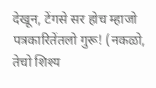देखून, टेंगसे सर होच म्हाजो पत्रकारितेंतलो गुरू! (नकळो, तेचो शिश्य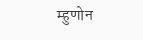म्हुणोन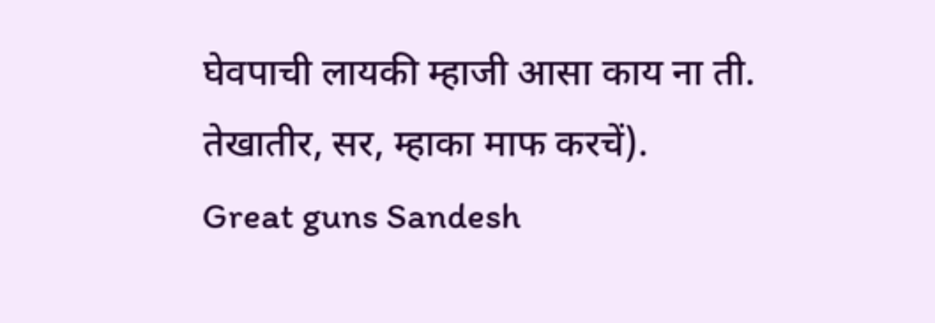घेवपाची लायकी म्हाजी आसा काय ना ती. तेखातीर, सर, म्हाका माफ करचें).
Great guns Sandesh